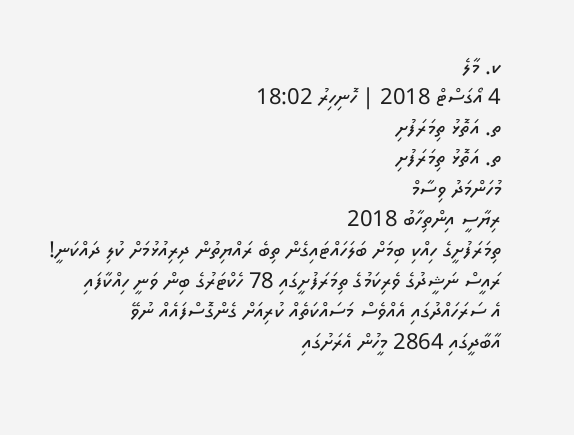ކ. މާލެ
4 އޯގަސްޓް 2018 | ހޮނިހިރު 18:02
ތ. އަތޮޅު ތިމަރަފުށި
ތ. އަތޮޅު ތިމަރަފުށި
މުހަންމަދު ވިސާމް
ރިޔާސީ އިންތިހާބު 2018
ތިމަރަފުށީގެ ހިއްކި ބިމަށް ބަލަހައްޓައިގެން ތިބެ ރައްޔިތުން ދިރިއުޅުމަށް ކުލި ދައްކަނީ!
ރައީސް ނަޝީދުގެ ވެރިކަމުގެ ތިމަރަފުށީގައި 78 ހެކްޓަރުގެ ބިން ވަނީ ހިއްކާފައި
އެ ސަރަހައްދުގައި އެއްވެސް މަސައްކަތެއް ކުރިއަށް ގެންގޮސްފައެއް ނުވޭ
އާބާދީގައި 2864 މީހުން އެރަށުގައި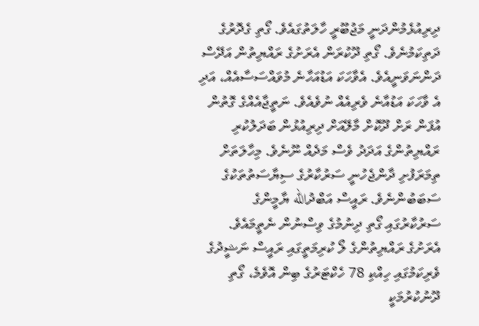ދިރިއުޅެމުންދަނީ މަޖުބޫރީ ހާލަތުގައެވެ. ގޯތި ގެދޮރުގެ ދަތިކަމުނެވެ. ގޯތި ދޫކުރަން އެރަށުގެ ރައްޔިތުން އަދޭސް ދަންނަވަނީއެވެ. އެވާހަކަ އަޑުއަހާނެ މުވައްސަސާއެއް، އަދި އެ ވާހަކަ އަޑުއާނެ ވެރިއެއް ނުވެއެވެ. ނަތީޖާއެއްގެ ގޮތުން އުފަން ރަށް ދޫކޮށް މާލޭއަށް ދިރިއުޅުން ބަދަލުކުރި ރައްޔިތުންގެ އަދަދު ވެސް މަދެއް ނޫނެވެ. މިހާލަތަށް ތިމަރަފުށި ދާންޖެހުނީ ސަރުކާރުގެ ސިޔާސަތުތަކުގެ ސަބަބުންނެވެ. ރައީސް އަބްދުالله ޔާމީންގެ ސަރުކާރުގައި ގޯތި ދިނުމުގެ ވިސްނުން ނެތީމައެވެ. އެރަށުގެ ރައްޔިތުންގެ ލޯ ކުރިމަތީގައި ރައީސް ނަޝީދުގެ ވެރިކަމުގައި ހިއްކި 78 ހެކްޓަރުގެ ބިން އޮވެމެ، ގޯތި ދޫނުކުރުމަކީ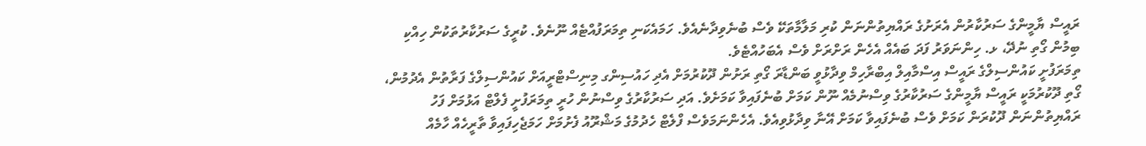ރައީސް ޔާމީންގެ ސަރުކާރުން އެރަށުގެ ރައްޔިތުންނަން ކުރި މަލާމާތަކޭ ވެސް ބުނެވިދާނެއެވެ. ހަމައެކަނި ތިމަރަފުއްޓެއް ނޫނެވެ. ކުރީގެ ސަރުކާރުތަކުން ހިއްކި ބިމުން ގޯތި ނުދޭ، ޅ. ހިންނަވަރު ފަދަ ބައެއް އެހެން ރަށްރަށް ވެސް އެބަހުއްޓެވެ.
ތިމަރަފުށީ ކައުންސިލްގެ ރައީސް އިސްމާއިލް އިބްރާހިމް ވިދާޅުވީ ބަންޑާރަ ގޯތި ރަށުން ދޫކުރުމަށް އެދި ހައުސިންގ މިނިސްޓްރީއަށް ކައުންސިލްގެ ފަރާތުން އެދުމުން، ގޯތި ދޫކުރުމަކީ ރައީސް ޔާމީންގެ ސަރުކާރުގެ ވިސްނުމެއް ނޫން ކަމަށް ބުނެފައިވާ ކަމަށެވެ. އަދި ސަރުކާރުގެ ވިސްނުން ހުރީ ތިމަރަފުށީ ފެލްޓް އަޅުމަށް ފަހު ރައްޔިތުންނަން ދޫކުރަން ކަމަށް ވެސް ބުނެފައިވާ ކަމަށް އޭނާ ވިދާޅުވިއެވެ. އެހެންނަމަވެސް ފްލެޓް ހެދުމުގެ މަޝްރޫއު ފެށުމަށް ހަމަޖެހިފައިވާ ތާރީހެއް ހާމެއް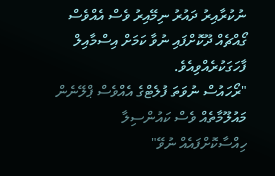ނުކުރާއިރު ދައުރު ނިމޭއިރު ވެސް އެއްވެސް ގޯއްޗެއް ދޫކޮށްފައި ނުވާ ކަމަށް އިސްމާއިލް ފާހަގަކުރެއްވިއެވެ.
"ރޯހައުސް ނުވަތަ ފުލެޓްގެ އެއްވެސް ޕްލޭނެން މައުލޫމާތެއް ވެސް ކައުންސިލާ ހިއްސާކޮށްފައެއް ނުވޭ"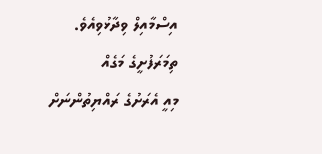އިސްމާއިލް ވިދާޅުވިއެވެ.
ތިމަރަފުށީގެ މަގެއް
މިއީ އެރަށުގެ ރައްޔިތުންނަށް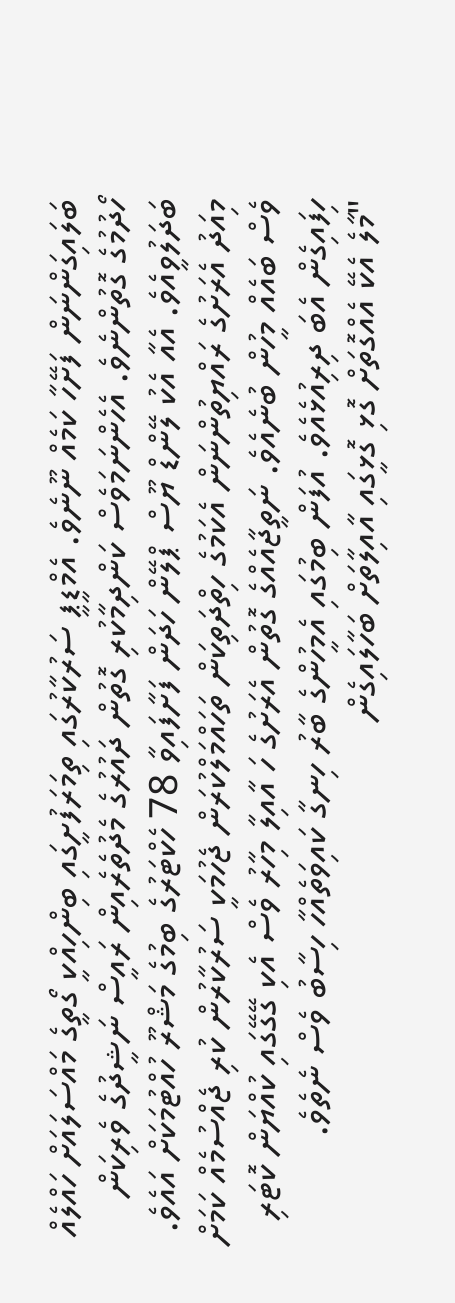ބަލައިގަންނަން ފަށޭހާ ކަމެއް ނޫނެވެ. އެމްޑީޕީ ސަރުކާރުގައި ތިމަރަފުށީގައި ބިންހިއްކީ ގޯތީގެ މައްސަލައަށް ހައްލެއް ހޯދުމުގެ ގޮތުންނެވެ. އެހެންނަމަވެސް ކަންދިމާކުރި ގޮތުން ދައުރުގެ މެދުތެރެއިން ރައީސް ނަޝީދުގެ ވެރިކަން ބަދަލުވީއެވެ. އެއާ އެކު ލޭންޑް ޔޫސް ޕްލޭން ހަދަން ފަށާފައިވާ 78 ހެކްޓަރުގެ ބިމުގެ މަޝްރޫ ހުއްޓުމަކަށް އައެވެ. މިއަދު އެރަށުގެ ރައްޔިތުންނަން އެކަމުގެ ހިތްދަތިކަން ތަހައްމަލްކުރަން ޖެހުމަކީ ސަރުކާރުން ކުރި ޖެއްސުމެއް ކަމަށް ވެސް ބައެއް މީހުން ބުނެއެވެ. ނަތީޖާއެއްގެ ގޮތުން އެރަށުގެ ހަ އާއިލާ މިހާރު ވެސް އެކި ގޭގޭގައި ކުއްޔަން ކޮޓަރި ހިފައިގެން އެބަ ދިރިއުޅެއެވެ. އުފަން ބިމުގައި އެމީހުންގެ ބާރު ހިނގާ ކައިވަތެއްހާ ހިސާބު ވެސް ނެތެވެ.
"މާލެ އެކޭ އެއްގޮތަށް ގޮޅި ގޮޅީގައި އާއިލާތަށް ބަހާލައިގެން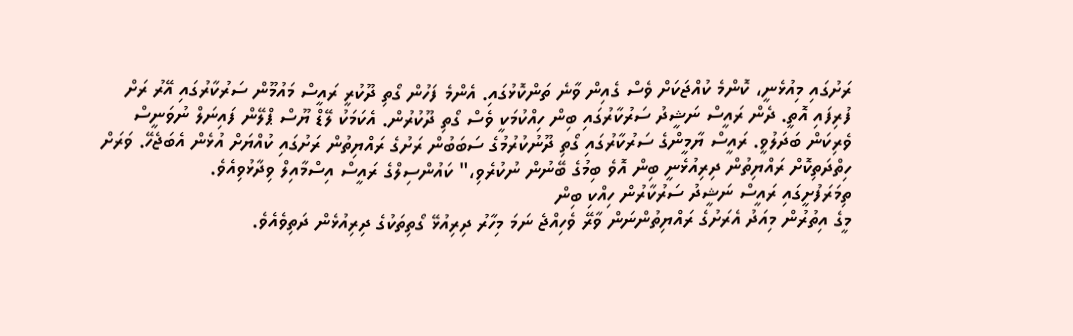ރަށުގައި މިއުޅެނީ، ކޮންމެ ކުއްޖަކަށް ވެސް ގެއިން ވާނެ ތަންކޮޅުގައި. އެންމެ ފަހުން ގޯތި ދޫކުރީ ރައީސް މައުމޫން ސަރުކާރުގައި އޭރު ރަށް ފުރިފައި އޮތީ. ދެން ރައީސް ނަޝީދު ސަރުކާރުގައި ބިން ހިއްކުމަކީ ވެސް ގޯތި ދޫކުރުން. އެކަމަކު ލޭޑް ޔޫސް ޕްލޭން ފައިނަލް ނުވަނީސް ވެރިކަން ބަދަލުވީ. ރައީސް ޔާމީންގެ ސަރުކާރުގައި ގޯތި ދޫނުކުރުމުގެ ސަބަބުން ރަށުގެ ރައްޔިތުން ރަށުގައި ކުއްޔަށް އުޅެން އެބަޖެހޭ. ވަރަށް ހިތްދަތިކޮށް ރައްޔިތުން ދިރިއުޅެނީ ބިން އޮވެ ބިމުގެ ބޭނުން ނުކުރެވި،" ކައުންސިލްގެ ރައީސް އިސްމާއިލް ވިދާޅުވިއެވެ.
ތިމަރަފުށީގައި ރައީސް ނަޝީދު ސަރުކާރުން ހިއްކި ބިން
މީގެ އިތުރުން މިއަދު އެރަށުގެ ރައްޔިތުންނަން ވާރޭ ވެހިއްޖެ ނަމަ މިހާރު ދިރިއުޅޭ ގޯތިތަކުގެ ދިރިއުޅެން ދަތިވެއެވެ.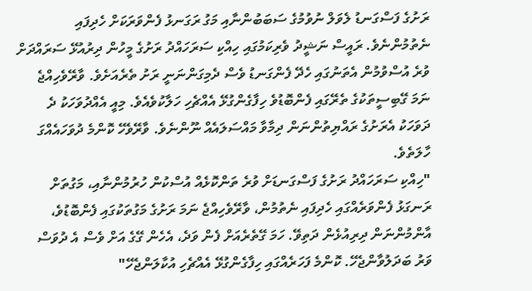ރަށުގެ ފަސްގަނޑު ލެވަލް ނުވުމުގެ ސަބަބުންނާއި މަގު ރަގަނޅު ފެންވަރަކަށް ހެދިފައި ނެތުމުންނެވެ. ރައީސް ނަޝީދު ވެރިކަމުގައި ހިއްކި ސަރަހައްދު ރަށުގެ މީހުން ދިރުއުޅޭ ސަރައްދަށް ވުރެ އުސްވުމުން އެތަނުގައި ހެދޭ ފެންގަނޑު ވެސް ދެމިގަންނަނީ ރަށު ތެރެއަށެވެ. ވާރޭވެހިއްޖެ ނަމަ ގޭބިސީތަކުގެ ތެރޭގައި ފެންބޮޑުވެ ހިފާގެންގުޅޭ އެއްޗެހި ހަލާކުވެއެވެ. މިއީ އެއްދުވަހަކު ދެ ދަވަހަކު އެރަށުގެ ރައްޔިތުންނަން ދިމާވާ މައްސަލައެއް ނޫންނެވެ. ވާރޭވެހޭ ކޮންމެ ދުވަހައެއްގަ ހާލަތެވެ.
"ހިއްކި ސަރަހައްދު ރަށުގެ ފަސްގަނޑަށް ވުރެ ތަންކޮޅެއް އުސްކުން ހުރުމުންނާއި، މަގުތަށް ރަނގަޅު ފެންވަރެއްގައި ހެދިފައި ނެތުމުން، ވާރޭވެހިއްޖެ ނަމަ ރަށުގެ މަގުތަކުގައި ފެންބޮޑުވެ، އާންމުންނަން ދިރިއުޅެން ދަތިވޭ. ހަމަ ގޭތެރެއަށް ފެން ވަދެ، އެހެން ގޭގެ އަށް ވެސް އެ ދުވަސް ވަރު ބަދަލުވާންޖެހޭ. ކޮންމެ ފަހަރެއްގައި ހިފާގެންގުޅޭ އެއްޗެހި އުކާލަންޖެހޭ"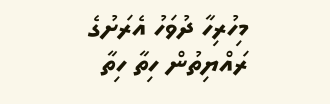މިހުރިހާ ދުވަހު އެރަށުގެ ރައްޔިތުން ހިތާ ހިތާ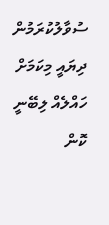ސުވާލުކުރަމުން ދިޔައީ މިކަމަށް ހައްލެއް ލިބޭނީ ކޮން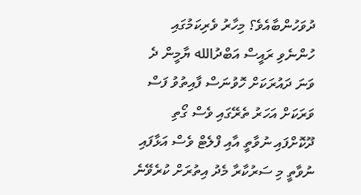ދުވަހުންބާއެވެ؟ މިހާރު ވެރިކަމުގައި ހުންނެވި ރައީސް އަބްދުالله ޔާމީން ދެ ވަނަ ދައުރަކަށް ހޮވުނަސް ފާއިތުވު ފަސް ވަރަކަށް އަހަރު ތެރޭގައި ވެސް ގޯތި ދޫކޮށްފައި ނުވާތީ އާއި ފްލެޓް ވެސް އަޅާފައި ނުވާތީ މި ސަރުކާރާ މެދު އިތުރަށް ކުރެވޭނެ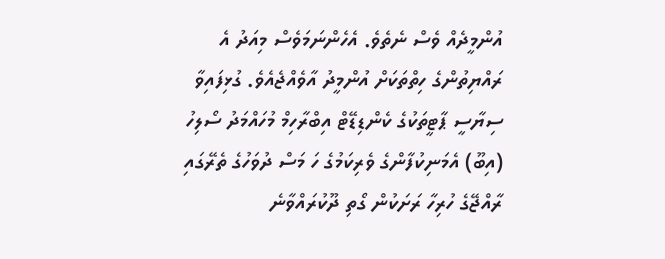އުންމީދެއް ވެސް ނެތެވެ. އެހެންނަމަވެސް މިއަދު އެ ރައްޔިތުންގެ ހިތްތަކަށް އުންމީދު އާވެއްޖެއެވެ. ގުޅިފައިވާ ސިޔާސީ ޕާޓީތަކުގެ ކެންޑިޑޭޓް އިބްރާހިމް މުހައްމަދު ސޯލިހު (އިބޫ) އެމަނިކުފާންގެ ވެރިކަމުގެ ހަ މަސް ދުވަހުގެ ތެރޭގައި ރާއްޖޭގެ ހުރިހާ ރަށަކުން ގޯތި ދޫކުރައްވާނެ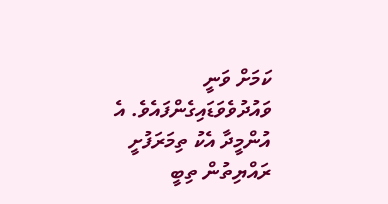ކަމަށް ވަނީ ވައުދުވެވަޑައިގެންފައެވެ. އެ އުންމީދާ އެކު ތިމަރަފުށީ ރައްޔިތުން ތިބީ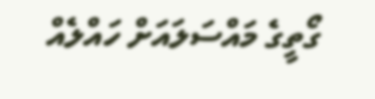ގޯތީގެ މައްސަލައަށް ހައްލެއް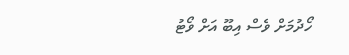ހޯދުމަށް ވެސް އިބޫ އަށް ވޯޓު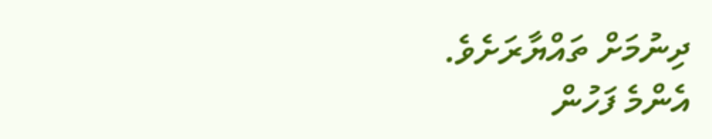ދިނުމަށް ތައްޔާރަށެވެ.
އެންމެ ފަހުން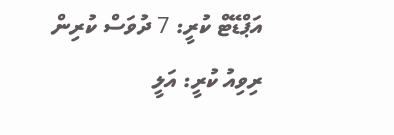އަޕްޑޭޓް ކުރީ: 7 ދުވަސް ކުރިން
ރިވިއު ކުރީ: އަލީ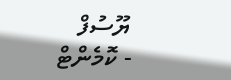ޔޫސުފް
- ކޮމެންޓް